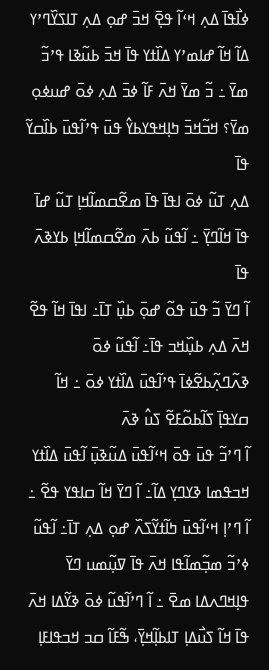ߦߊ߯ߟߊ߫ ߡߍ߲ ߞߵߊ߬ ߟߐ߲߫ ߞߏ߫ ߝߋ߲ ߡߍ߲ ߠߊߖߌ߰ߣߴߌ ߡߊ߬ ߞߊ߬ ߝߊߘߴߌ ߡߊ߰ߙߌ ߟߊ߫ ߞߏ߫ ߕߎ߬ߢߊ ߟߴߏ߬ ߘߌ߫ ߸ ߏ߬ ߘߌ߫ ߞߍ߫ ߓߊ߬ ߦߏ߫ ߡߍ߲ ߦߋ߫ ߝߎߦߋ߲ ߘߌ߫؟ ߞߏ߬ߞߏ߫ ߤߊ߲ߞߟߌߕߌ߮ ߟߎ߫ ߟߴߊ߬ߟߎ߫ ߕߊ߰ߛߌ߬ ߟߊ߫
ߡߍ߲ ߠߎ߬ ߦߋ߫ ߊߟߊ߫ ߟߊ߫ ߘߐ߬ߛߘߊ߬ߞߊ߲ ߠߎ߬ ߝߊ߫ ߟߊ߫ ߞߊ߬ߣߌ߲߫ ߸ ߊ߬ߟߎ߬ ߕߍ߫ ߘߐ߬ߛߘߊ߬ߞߊ߲ ߕߌߢߍ߫ ߟߊ߫
ߊ߬ ߣߌ߫ ߏ߬ ߟߎ߫ ߟߋ߬ ߝߋ߲߫ ߕߎ߲߰ ߠߊ߫߸ ߊߟߊ߫ ߞߊ߬ ߟߐ߬ ߞߍ߫ ߡߍ߲ ߕߎ߲߰ߞߏ ߟߊ߫߸ ߊ߬ߟߎ߬ ߦߋ߫ ߢߍ߬ߣߍ߲߬ߕߐ߬ߦߊ߫ ߟߴߊ߬ߟߎ߫ ߡߊ߰ߙߌ ߦߋ߫ ߸ ߞߊ߬ ߛߌߟߊ߲߫ ߖߊ߬ߕߋ߬ߓߐ߬ ߖߎ߮ ߢߍ߫
ߊ߬ ߣߴߏ߬ ߟߎ߫ ߟߋ߫ ߞߵߊ߬ߟߎ߫ ߡߎ߬ߢߎ߲߫ ߊ߬ߟߎ߫ ߡߊ߰ߙߌ ߞߏߟߘߊ ߢߌߣߌ߲ ߡߊ߬߸ ߊ߬ ߣߌ߫ ߞߊ߬ ߛߊߟߌ ߟߐ߬ ߸ ߊ߬ ߣߴߊ߲ ߞߵߊ߬ߟߎ߫ ߤߊ߬ߙߌ߬ߖߍ߰ ߝߋ߲ ߡߍ߲ ߠߊ߫߸ ߊ߬ߟߎ߬ ߦߴߏ߬ ߘߏ߲߬ߘߊ߬ߟߊ ߞߍ߫ ߟߊ߫ ߜߎ߲߬ߘߎ ߣߌ߫ ߟߊ߲ߞߣߍߡߊ ߘߐ߫ ߸ ߊ߬ ߣߴߊ߬ߟߎ߬ ߦߋ߫ ߢߌ߬ߡߊ ߞߍ߫ ߟߊ߫ ߞߊ߬ ߖߎ߯ߡߊ߲ ߠߊߕߊ߲߬ߞߌ߲߫، ߒ߬ߓߊ߬ ߛߏ ߞߏߟߊߓߊ߲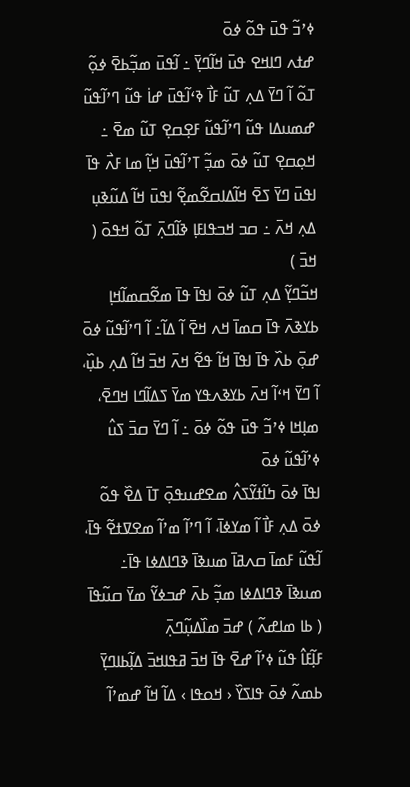ߦߴߏ߬ ߟߎ߫ ߟߋ߬ ߦߋ߫
ߝߙߍ ߣߊߞߐ ߟߎ߫ ߞߊ߬ߣߌ߲߫ ߸ ߊ߬ߟߎ߫ ߘߏ߲߬ߕߐ߫ ߦߋ߲߬ ߠߋ߬ ߊ߬ ߣߌ߫ ߡߍ߲ ߠߎ߬ ߓߊ߯ ߢߵߊ߬ߟߎ߫ ߝߊ߭ ߟߎ߬ ߣߴߊ߬ߟߎ߬ ߝߘߎߡߊ ߟߎ߬ ߣߴߊ߬ߟߎ߬ ߓߐ߲ߛߐ߲ ߠߎ߬ ߘߐ߫ ߸ ߞߋ߲ߛߐ߲ ߠߎ߬ ߦߋ߫ ߘߏ߲߬ ߠߴߊ߬ߟߎ߫ ߞߊ߲߬ ߘߊ ߓߍ߯ ߟߊ߫
ߊߟߎ߫ ߣߌ߫ ߖߐ߫ ߞߊ߬ߡߊߛߐ߬ߘߐ߲߬ ߊߟߎ߫ ߞߊ߬ ߡߎ߬ߢߎ߲ ߡߍ߲ ߞߍ߫ ߸ ߛߏ ߞߏߟߊߓߊ߲ ߢߊ߬ߣߍ߲߫ ߠߋ߬ ߞߟߋ߫ ( ߞߏ߫ )
ߞߏ߬ߣߌ߲߬ ߡߍ߲ ߠߎ߬ ߦߋ߫ ߊߟߊ߫ ߟߊ߫ ߘߐ߬ߛߘߊ߬ߞߊ߲ ߕߌߢߍ߫ ߟߊ߫ ߛߘߊ߫ ߞߍ ߞߐ߫ ߊ߬ ߡߊ߬߸ ߊ߬ ߣߴߊ߬ߟߎ߬ ߦߋ߫ ߝߋ߲߫ ߕߍ߰ ߟߊ߫ ߊߟߊ߫ ߞߊ߬ ߟߐ߬ ߞߍ߫ ߞߏ߫ ߞߊ߬ ߡߍ߲ ߕߎ߲߰، ߊ߬ ߣߌ߫ ߞߵߊ߬ ߞߍ߫ ߕߌߢߍߟߌ ߘߌ߫ ߖߡߊ߬ߣߊ ߞߣߐ߫، ߘߊ߲ߞߊ ߦߴߏ߬ ߟߎ߫ ߟߋ߬ ߦߋ߫ ߸ ߊ߬ ߣߌ߫ ߛߏ߫ ߖߎ߮ ߦߴߊ߬ߟߎ߬ ߦߋ߫
ߊߟߊ߫ ߦߋ߫ ߤߊ߬ߙߌ߬ߖߍ߮ ߘߐߝߎߟߋ߲߫ ߠߊ߫ ߡߐ߰ ߟߋ߬ ߦߋ߫ ߡߍ߲ ߓߊ߯ ߊ߬ ߘߌߦߊ߫، ߊ߬ ߣߴߊ߬ ߘߴߊ߬ ߘߐߜߙߐ߬ ߟߊ߫، ߊ߬ߟߎ߬ ߓߘߊ߫ ߛߍߥߊ߫ ߘߎߢߊ߫ ߢߣߊߡߦߊ ߟߊ߫߸ ߘߎߢߊ߫ ߢߣߊߡߦߊ ߘߏ߲߬ ߕߍ߫ ߝߏߦߌ߬ ߘߌ߫ ߛߎ߬ߟߊ߫ ( ߕߊ ߘߊߝߍ߬ ) ߝߏ߫ ߘߊ߰ߡߎ߲߬ߣߍ߲߫
ߓߊ߲߬ߓߊ߮ ߟߎ߬ ߦߴߊ߬ ߝߐ߫ ߟߊ߫ ߞߏ߫ ߥߟߊߞߏ߫ ߡߊ߲߬ߕߊߣߌ߲߫ ߕߘߍ߬ ߦߋ߫ ߟߊߖߌ߰ ‹ ߞߋߟߊ › ߡߊ߬ ߞߊ߬ ߝߘߴߊ߬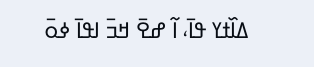ߡߊ߰ߙߌ ߟߊ߫، ߊ߬ ߝߐ߫ ߞߏ߫ ߊߟߊ߫ ߦߋ߫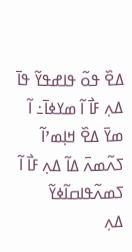ߡߐ߰ ߟߋ߬ ߟߊߝߟߌ߬ ߟߊ߫ ߡߍ߲ ߓߊ߯ ߊ߬ ߘߌߦߊ߫߸ ߊ߬ ߘߌ߫ ߡߐ߰ ߞߊ߲ߘߴߊ߬ ߖߍ߬ߘߍ߫ ߡߊ߬ ߡߍ߲ ߓߊ߯ ߊ߬ ߖߘߍ߬ߟߊߛߊ߬ߦߌ߬
ߡߍ߲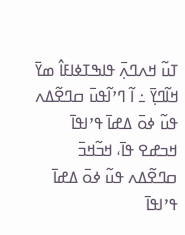ߠߎ߬ ߞߍߣߍ߲߫ ߟߊߒߠߦߊߓߊ߮ ߘߌ߫ ߞߊ߬ߣߌ߲߫ ߸ ߊ߬ ߣߴߊ߬ߟߎ߫ ߛߣߐ߬ߡߍ ߟߎ߬ ߦߋ߫ ߡߝߊ߫ ߟߴߊߟߊ߫ ߞߏߝߐ ߟߊ߫، ߞߏ߬ߞߏ߫ ߛߣߐ߬ߡߍ ߟߎ߬ ߦߋ߫ ߡߝߊ߫ ߟߴߊߟߊ߫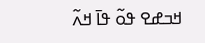ߞߏߝߐ ߟߋ߬ ߟߊ߫ ߞߍ߬